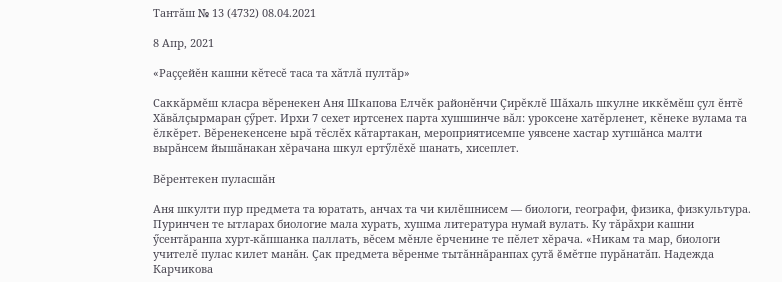Тантăш № 13 (4732) 08.04.2021

8 Апр, 2021

«Раççейĕн кашни кĕтесĕ таса та хăтлă пултăр»

Саккăрмĕш класра вĕренекен Аня Шкапова Елчĕк районĕнчи Çирĕклĕ Шăхаль шкулне иккĕмĕш çул ĕнтĕ Хăвăлçырмаран çӳрет. Ирхи 7 сехет иртсенех парта хушшинче вăл: уроксене хатĕрленет, кĕнеке вулама та ĕлкĕрет. Вĕренекенсене ырă тĕслĕх кăтартакан, мероприятисемпе уявсене хастар хутшăнса малти вырăнсем йышăнакан хĕрачана шкул ертӳлĕхĕ шанать, хисеплет.

Вĕрентекен пуласшăн

Аня шкулти пур предмета та юратать, анчах та чи килĕшнисем — биологи, географи, физика, физкультура. Пуринчен те ытларах биологие мала хурать, хушма литература нумай вулать. Ку тăрăхри кашни ӳсентăранпа хурт-кăпшанка паллать, вĕсем мĕнле ĕрченине те пĕлет хĕрача. «Никам та мар, биологи учителĕ пулас килет манăн. Çак предмета вĕренме тытăннăранпах çутă ĕмĕтпе пурăнатăп. Надежда Карчикова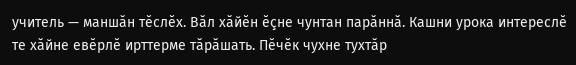учитель — маншăн тĕслĕх. Вăл хăйĕн ĕçне чунтан парăннă. Кашни урока интереслĕ те хăйне евĕрлĕ ирттерме тăрăшать. Пĕчĕк чухне тухтăр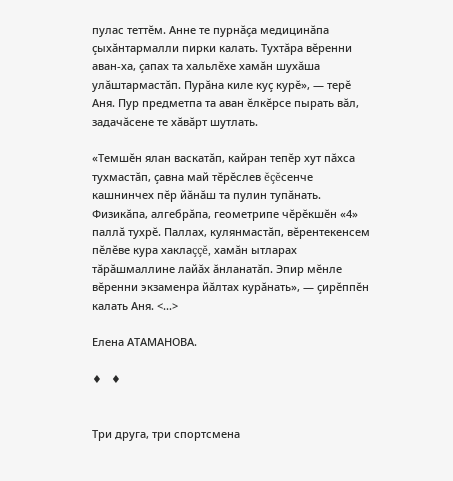пулас теттĕм. Анне те пурнăçа медицинăпа çыхăнтармалли пирки калать. Тухтăра вĕренни аван-ха, çапах та хальлĕхе хамăн шухăша улăштармастăп. Пурăна киле куç курĕ», — терĕ Аня. Пур предметпа та аван ĕлкĕрсе пырать вăл, задачăсене те хăвăрт шутлать.

«Темшĕн ялан васкатăп, кайран тепĕр хут пăхса тухмастăп, çавна май тĕрĕслев ĕçĕсенче кашнинчех пĕр йăнăш та пулин тупăнать. Физикăпа, алгебрăпа, геометрипе чĕрĕкшĕн «4» паллă тухрĕ. Паллах, кулянмастăп, вĕрентекенсем пĕлĕве кура хаклаççĕ, хамăн ытларах тăрăшмаллине лайăх ăнланатăп. Эпир мĕнле вĕренни экзаменра йăлтах курăнать», — çирĕппĕн калать Аня. <...>

Елена АТАМАНОВА.

♦   ♦


Три друга, три спортсмена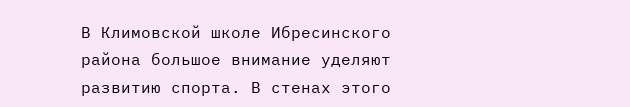В Климовской школе Ибресинского района большое внимание уделяют развитию спорта. В стенах этого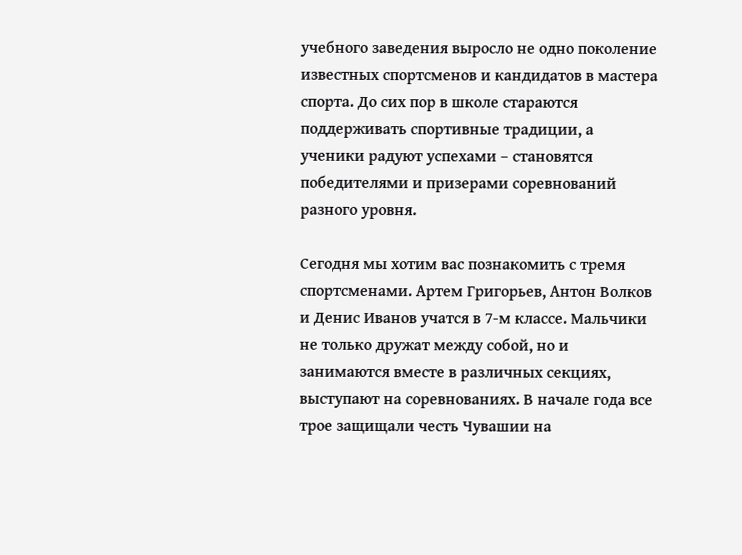учебного заведения выросло не одно поколение известных спортсменов и кандидатов в мастера спорта. До сих пор в школе стараются поддерживать спортивные традиции, а ученики радуют успехами – становятся победителями и призерами соревнований разного уровня.

Сегодня мы хотим вас познакомить с тремя спортсменами. Артем Григорьев, Антон Волков и Денис Иванов учатся в 7-м классе. Мальчики не только дружат между собой, но и занимаются вместе в различных секциях, выступают на соревнованиях. В начале года все трое защищали честь Чувашии на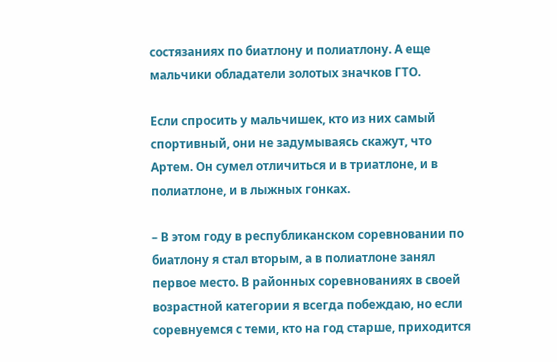состязаниях по биатлону и полиатлону. А еще мальчики обладатели золотых значков ГТО.

Если спросить у мальчишек, кто из них самый спортивный, они не задумываясь скажут, что Артем. Он сумел отличиться и в триатлоне, и в полиатлоне, и в лыжных гонках.

– В этом году в республиканском соревновании по биатлону я стал вторым, а в полиатлоне занял первое место. В районных соревнованиях в своей возрастной категории я всегда побеждаю, но если соревнуемся с теми, кто на год старше, приходится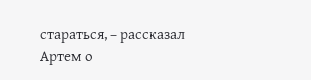стараться, – рассказал Артем о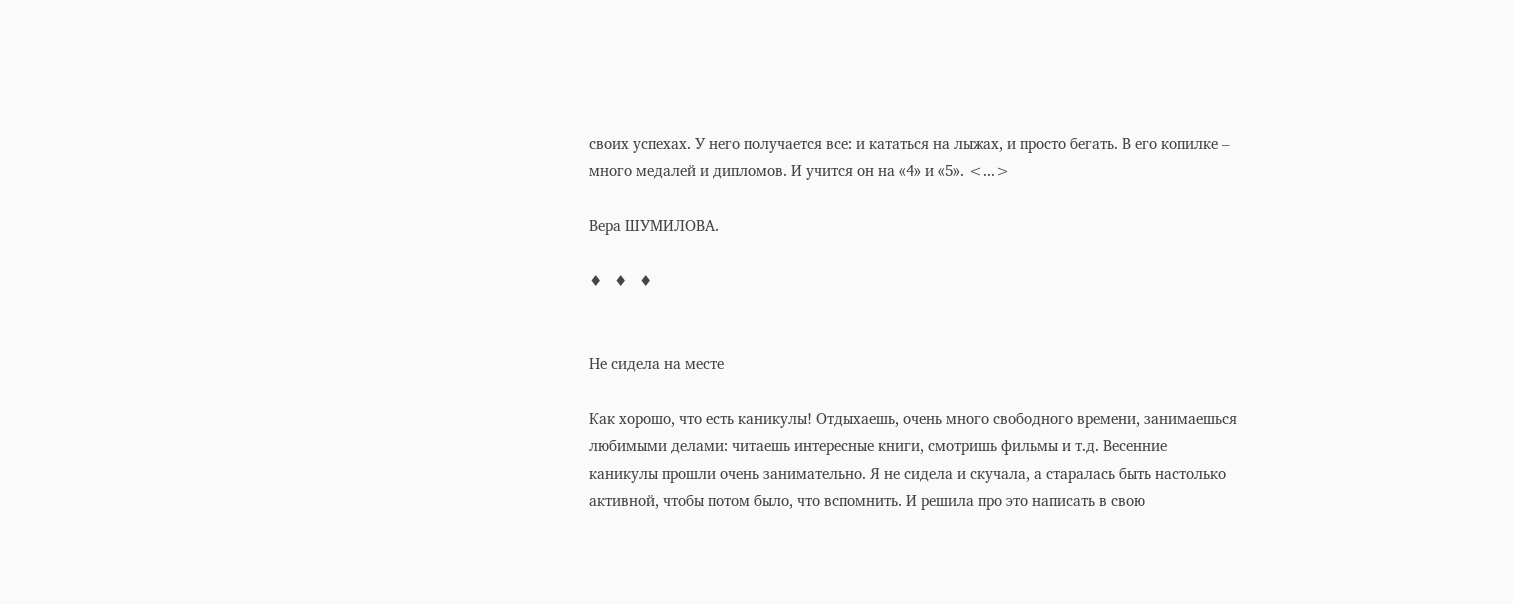своих успехах. У него получается все: и кататься на лыжах, и просто бегать. В его копилке – много медалей и дипломов. И учится он на «4» и «5». <...>

Вера ШУМИЛОВА.

♦   ♦   ♦


Не сидела на месте

Как хорошо, что есть каникулы! Отдыхаешь, очень много свободного времени, занимаешься любимыми делами: читаешь интересные книги, смотришь фильмы и т.д. Весенние каникулы прошли очень занимательно. Я не сидела и скучала, а старалась быть настолько активной, чтобы потом было, что вспомнить. И решила про это написать в свою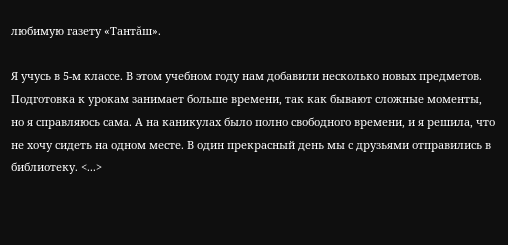любимую газету «Тантăш».

Я учусь в 5-м классе. В этом учебном году нам добавили несколько новых предметов. Подготовка к урокам занимает больше времени, так как бывают сложные моменты, но я справляюсь сама. А на каникулах было полно свободного времени, и я решила, что не хочу сидеть на одном месте. В один прекрасный день мы с друзьями отправились в библиотеку. <...>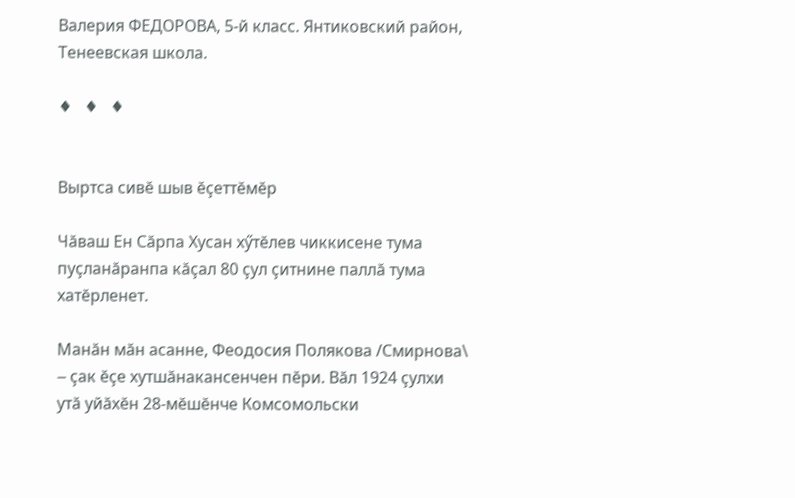Валерия ФЕДОРОВА, 5-й класс. Янтиковский район, Тенеевская школа.

♦   ♦   ♦


Выртса сивĕ шыв ĕçеттĕмĕр

Чăваш Ен Сăрпа Хусан хӳтĕлев чиккисене тума пуçланăранпа кăçал 80 çул çитнине паллă тума хатĕрленет.

Манăн мăн асанне, Феодосия Полякова /Смирнова\ – çак ĕçе хутшăнакансенчен пĕри. Вăл 1924 çулхи утă уйăхĕн 28-мĕшĕнче Комсомольски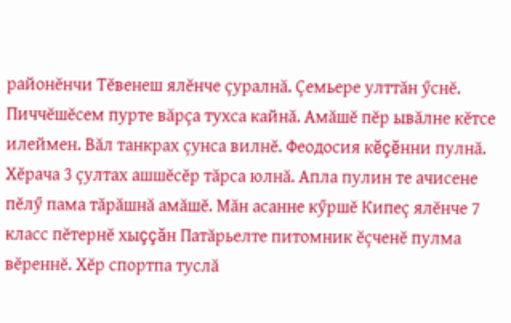районĕнчи Тĕвенеш ялĕнче çуралнă. Çемьере улттăн ӳснĕ. Пиччĕшĕсем пурте вăрçа тухса кайнă. Амăшĕ пĕр ывăлне кĕтсе илеймен. Вăл танкрах çунса вилнĕ. Феодосия кĕçĕнни пулнă. Хĕрача 3 çултах ашшĕсĕр тăрса юлнă. Апла пулин те ачисене пĕлӳ пама тăрăшнă амăшĕ. Мăн асанне кӳршĕ Кипеç ялĕнче 7 класс пĕтернĕ хыççăн Патăрьелте питомник ĕçченĕ пулма вĕреннĕ. Хĕр спортпа туслă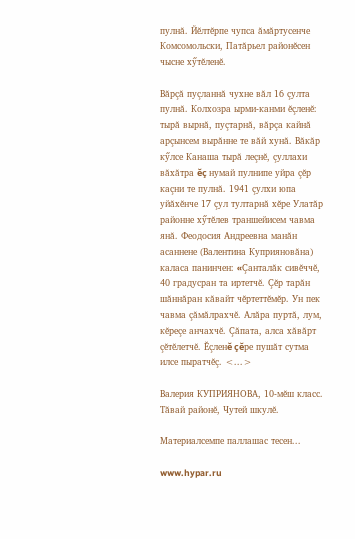пулнă. Йĕлтĕрпе чупса ăмăртусенче Комсомольски, Патăрьел районĕсен чысне хӳтĕленĕ.

Вăрçă пуçланнă чухне вăл 16 çулта пулнă. Колхозра ырми-канми ĕçленĕ: тырă вырнă, пуçтарнă, вăрçа кайнă арçынсем вырăнне те вăй хунă. Вăкăр кӳлсе Канаша тырă леçнĕ, çуллахи вăхăтра ĕç нумай пулнипе уйра çĕр каçни те пулнă. 1941 çулхи юпа уйăхĕнче 17 çул тултарнă хĕре Улатăр районне хӳтĕлев траншейисем чавма янă. Феодосия Андреевна манăн асаннене (Валентина Куприяновăна) каласа панинчен: «Çанталăк сивĕччĕ, 40 градусран та иртетчĕ. Çĕр тарăн шăннăран кăвайт чĕртеттĕмĕр. Ун пек чавма çăмăлрахчĕ. Алăра пуртă, лум, кĕреçе анчахчĕ. Çăпата, алса хăвăрт çĕтĕлетчĕ. Ĕçленĕ çĕре пушăт сутма илсе пыратчĕç. <...>

Валерия КУПРИЯНОВА, 10-мĕш класс. Тăвай районĕ, Чутей шкулĕ.

Материалсемпе паллашас тесен...

www.hypar.ru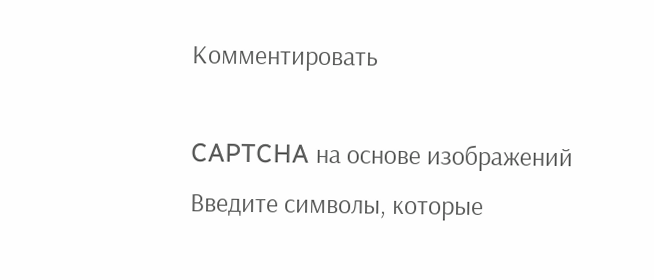Комментировать

CAPTCHA на основе изображений
Введите символы, которые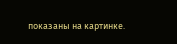показаны на картинке.